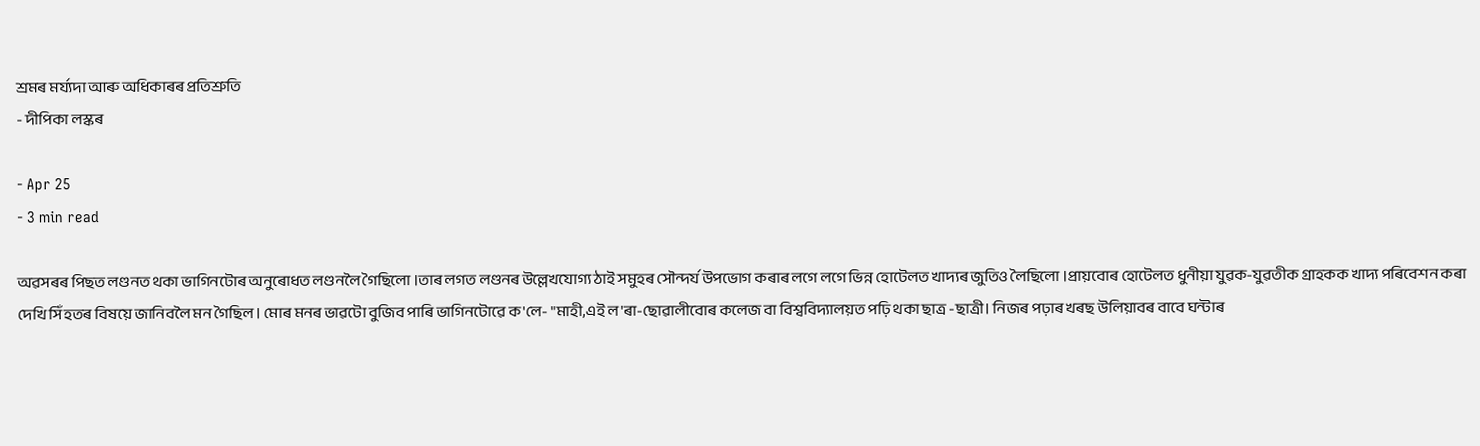শ্ৰমৰ মৰ্য্যদা আৰু অধিকাৰৰ প্ৰতিশ্ৰুতি
- দীপিকা লস্কৰ

- Apr 25
- 3 min read

অৱসৰৰ পিছত লণ্ডনত থকা ভাগিনটোৰ অনুৰোধত লণ্ডনলৈ গৈছিলো ।তাৰ লগত লণ্ডনৰ উল্লেখযোগ্য ঠাই সমুহৰ সৌন্দৰ্য উপভোগ কৰাৰ লগে লগে ভিন্ন হোটেলত খাদ্যৰ জুতিও লৈছিলো ।প্ৰায়বোৰ হোটেলত ধুনীয়া যুৱক-যুৱতীক গ্ৰাহকক খাদ্য পৰিবেশন কৰা দেখি সিঁহতৰ বিষয়ে জানিবলৈ মন গৈছিল । মোৰ মনৰ ভাৱটো বুজিব পাৰি ভাগিনটোৱে ক'লে- "মাহী,এই ল'ৰা-ছোৱালীবোৰ কলেজ বা বিশ্ববিদ্যালয়ত পঢ়ি থকা ছাত্ৰ -ছাত্ৰী। নিজৰ পঢ়াৰ খৰছ উলিয়াবৰ বাবে ঘন্টাৰ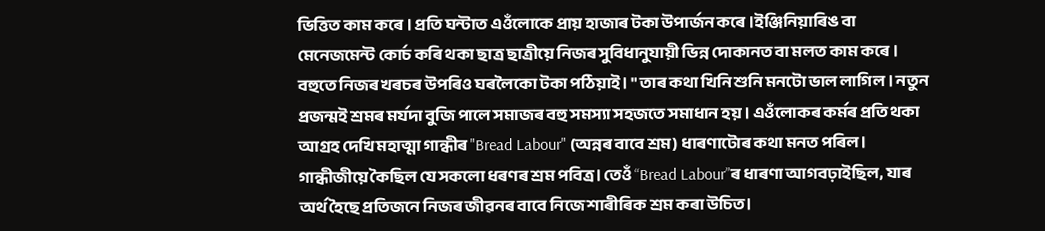ভিত্তিত কাম কৰে । প্ৰতি ঘন্টাত এওঁলোকে প্ৰায় হাজাৰ টকা উপাৰ্জন কৰে ।ইঞ্জিনিয়াৰিঙ বা মেনেজমেন্ট কোৰ্চ কৰি থকা ছাত্ৰ ছাত্ৰীয়ে নিজৰ সুবিধানুযায়ী ভিন্ন দোকানত বা মলত কাম কৰে । বহুতে নিজৰ খৰচৰ উপৰিও ঘৰলৈকো টকা পঠিয়াই। " তাৰ কথা খিনি শুনি মনটো ভাল লাগিল । নতুন প্ৰজন্মই শ্ৰমৰ মৰ্যদা বুজি পালে সমাজৰ বহু সমস্যা সহজতে সমাধান হয় । এওঁলোকৰ কৰ্মৰ প্ৰতি থকা আগ্ৰহ দেখি মহাত্মা গান্ধীৰ "Bread Labour" (অন্নৰ বাবে শ্ৰম) ধাৰণাটোৰ কথা মনত পৰিল।
গান্ধীজীয়ে কৈছিল যে সকলো ধৰণৰ শ্ৰম পবিত্ৰ। তেওঁ “Bread Labour”ৰ ধাৰণা আগবঢ়াইছিল, যাৰ অৰ্থ হৈছে প্ৰতিজনে নিজৰ জীৱনৰ বাবে নিজে শাৰীৰিক শ্ৰম কৰা উচিত।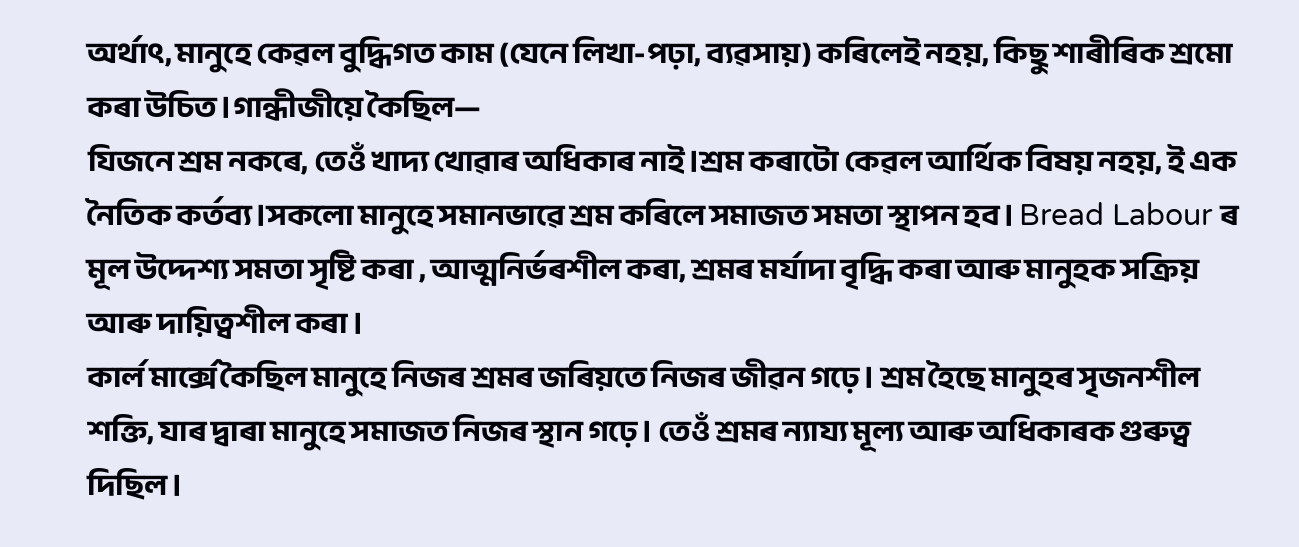অর্থাৎ, মানুহে কেৱল বুদ্ধিগত কাম (যেনে লিখা-পঢ়া, ব্যৱসায়) কৰিলেই নহয়, কিছু শাৰীৰিক শ্ৰমো কৰা উচিত।গান্ধীজীয়ে কৈছিল—
যিজনে শ্ৰম নকৰে, তেওঁ খাদ্য খোৱাৰ অধিকাৰ নাই।শ্ৰম কৰাটো কেৱল আৰ্থিক বিষয় নহয়, ই এক নৈতিক কৰ্তব্য।সকলো মানুহে সমানভাৱে শ্ৰম কৰিলে সমাজত সমতা স্থাপন হব। Bread Labour ৰ মূল উদ্দেশ্য সমতা সৃষ্টি কৰা , আত্মনিৰ্ভৰশীল কৰা, শ্ৰমৰ মৰ্যাদা বৃদ্ধি কৰা আৰু মানুহক সক্ৰিয় আৰু দায়িত্বশীল কৰা ।
কাৰ্ল মাৰ্ক্সে কৈছিল মানুহে নিজৰ শ্ৰমৰ জৰিয়তে নিজৰ জীৱন গঢ়ে। শ্ৰম হৈছে মানুহৰ সৃজনশীল শক্তি, যাৰ দ্বাৰা মানুহে সমাজত নিজৰ স্থান গঢ়ে। তেওঁ শ্ৰমৰ ন্যায্য মূল্য আৰু অধিকাৰক গুৰুত্ব দিছিল।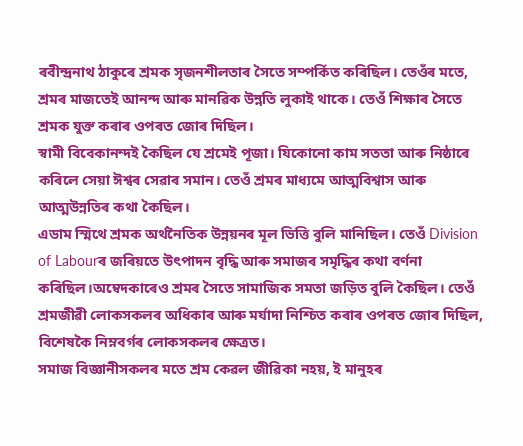ৰবীন্দ্ৰনাথ ঠাকুৰে শ্ৰমক সৃজনশীলতাৰ সৈতে সম্পৰ্কিত কৰিছিল। তেওঁৰ মতে, শ্ৰমৰ মাজতেই আনন্দ আৰু মানৱিক উন্নতি লুকাই থাকে। তেওঁ শিক্ষাৰ সৈতে শ্ৰমক যুক্ত কৰাৰ ওপৰত জোৰ দিছিল।
স্বামী বিবেকানন্দই কৈছিল যে শ্ৰমেই পূজা। যিকোনো কাম সততা আৰু নিষ্ঠাৰে কৰিলে সেয়া ঈশ্বৰ সেৱাৰ সমান। তেওঁ শ্ৰমৰ মাধ্যমে আত্মবিশ্বাস আৰু আত্মউন্নতিৰ কথা কৈছিল।
এডাম স্মিথে শ্ৰমক অৰ্থনৈতিক উন্নয়নৰ মূল ভিত্তি বুলি মানিছিল। তেওঁ Division of Labourৰ জৰিয়তে উৎপাদন বৃদ্ধি আৰু সমাজৰ সমৃদ্ধিৰ কথা বৰ্ণনা কৰিছিল।অম্বেদকাৰেও শ্ৰমৰ সৈতে সামাজিক সমতা জড়িত বুলি কৈছিল। তেওঁ শ্ৰমজীৱী লোকসকলৰ অধিকাৰ আৰু মৰ্যাদা নিশ্চিত কৰাৰ ওপৰত জোৰ দিছিল, বিশেষকৈ নিম্নবৰ্গৰ লোকসকলৰ ক্ষেত্ৰত।
সমাজ বিজ্ঞানীসকলৰ মতে শ্ৰম কেৱল জীৱিকা নহয়, ই মানুহৰ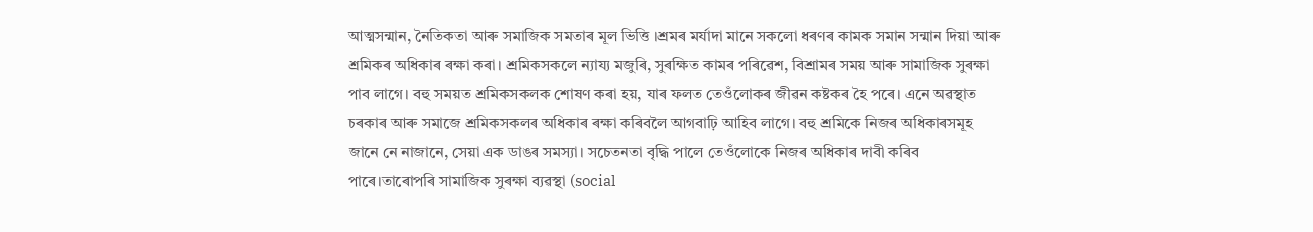আত্মসন্মান, নৈতিকতা আৰু সমাজিক সমতাৰ মূল ভিত্তি ।শ্ৰমৰ মৰ্যাদা মানে সকলো ধৰণৰ কামক সমান সন্মান দিয়া আৰু শ্ৰমিকৰ অধিকাৰ ৰক্ষা কৰা। শ্ৰমিকসকলে ন্যায্য মজুৰি, সুৰক্ষিত কামৰ পৰিৱেশ, বিশ্ৰামৰ সময় আৰু সামাজিক সুৰক্ষা পাব লাগে। বহু সময়ত শ্ৰমিকসকলক শোষণ কৰা হয়, যাৰ ফলত তেওঁলোকৰ জীৱন কষ্টকৰ হৈ পৰে। এনে অৱস্থাত চৰকাৰ আৰু সমাজে শ্ৰমিকসকলৰ অধিকাৰ ৰক্ষা কৰিবলৈ আগবাঢ়ি আহিব লাগে। বহু শ্ৰমিকে নিজৰ অধিকাৰসমূহ জানে নে নাজানে, সেয়া এক ডাঙৰ সমস্যা। সচেতনতা বৃদ্ধি পালে তেওঁলোকে নিজৰ অধিকাৰ দাবী কৰিব পাৰে।তাৰোপৰি সামাজিক সুৰক্ষা ব্যৱস্থা (social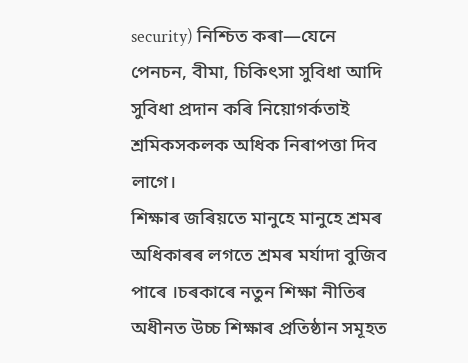security) নিশ্চিত কৰা—যেনে পেনচন, বীমা, চিকিৎসা সুবিধা আদি সুবিধা প্ৰদান কৰি নিয়োগৰ্কতাই শ্ৰমিকসকলক অধিক নিৰাপত্তা দিব লাগে।
শিক্ষাৰ জৰিয়তে মানুহে মানুহে শ্ৰমৰ অধিকাৰৰ লগতে শ্ৰমৰ মৰ্যাদা বুজিব পাৰে ।চৰকাৰে নতুন শিক্ষা নীতিৰ অধীনত উচ্চ শিক্ষাৰ প্ৰতিষ্ঠান সমূহত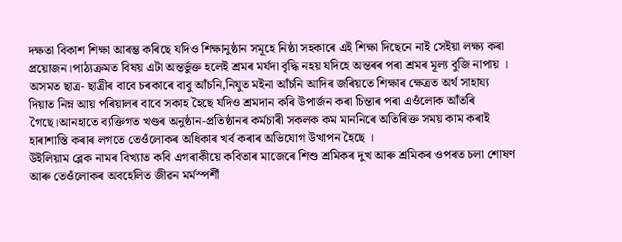দক্ষতা বিকাশ শিক্ষা আৰম্ভ কৰিছে যদিও শিক্ষানুষ্ঠান সমূহে নিষ্ঠা সহকাৰে এই শিক্ষা দিছেনে নাই সেইয়া লক্ষ্য কৰা প্ৰয়োজন।পাঠ্যক্ৰমত বিষয় এটা অন্তৰ্ভুক্ত হলেই শ্ৰমৰ মৰ্যদা বৃদ্ধি নহয় যদিহে অন্তৰৰ পৰা শ্ৰমৰ মূল্য বুজি নাপায় ।
অসমত ছাত্ৰ- ছাত্ৰীৰ বাবে চৰকাৰে বাবু আঁচনি,নিযুত মইনা আঁচনি আদিৰ জৰিয়তে শিক্ষাৰ ক্ষেত্ৰত অৰ্থ সাহায্য দিয়াত নিম্ন আয় পৰিয়ালৰ বাবে সকাহ হৈছে যদিও শ্ৰমদান কৰি উপাৰ্জন কৰা চিন্তাৰ পৰা এওঁলোক আঁতৰি গৈছে।আনহাতে ব্যক্তিগত খণ্ডৰ অনুষ্ঠান-প্ৰতিষ্ঠানৰ কৰ্মচাৰী সকলক কম মাননিৰে অতিৰিক্ত সময় কাম কৰাই হাৰাশাস্তি কৰাৰ লগতে তেওঁলোকৰ অধিকাৰ খৰ্ব কৰাৰ অভিযোগ উত্থাপন হৈছে ।
উইলিয়াম ব্লেক নামৰ বিখ্যাত কবি এগৰাকীয়ে কবিতাৰ মাজেৰে শিশু শ্ৰমিকৰ দুখ আৰু শ্ৰমিকৰ ওপৰত চলা শোষণ আৰু তেওঁলোকৰ অবহেলিত জীৱন মৰ্মস্পৰ্শী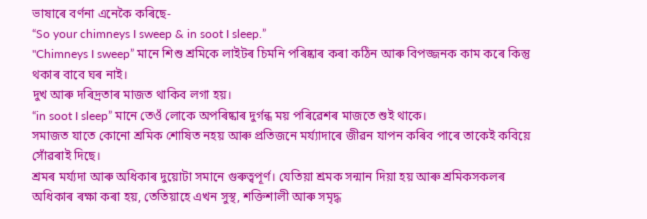ভাষাৰে বৰ্ণনা এনেকৈ কৰিছে-
“So your chimneys I sweep & in soot I sleep.”
"Chimneys I sweep” মানে শিশু শ্ৰমিকে লাইটৰ চিমনি পৰিষ্কাৰ কৰা কঠিন আৰু বিপজ্জনক কাম কৰে কিন্তু থকাৰ বাবে ঘৰ নাই।
দুখ আৰু দৰিদ্ৰতাৰ মাজত থাকিব লগা হয়।
“in soot I sleep” মানে তেওঁ লোকে অপৰিষ্কাৰ দুৰ্গন্ধ ময় পৰিৱেশৰ মাজতে শুই থাকে।
সমাজত যাতে কোনো শ্ৰমিক শোষিত নহয় আৰু প্ৰতিজনে মৰ্য্যাদাৰে জীৱন যাপন কৰিব পাৰে তাকেই কবিয়ে সোঁৱৰাই দিছে।
শ্ৰমৰ মৰ্য্যদা আৰু অধিকাৰ দুয়োটা সমানে গুৰুত্বপূৰ্ণ। যেতিয়া শ্ৰমক সন্মান দিয়া হয় আৰু শ্ৰমিকসকলৰ অধিকাৰ ৰক্ষা কৰা হয়, তেতিয়াহে এখন সুস্থ, শক্তিশালী আৰু সমৃদ্ধ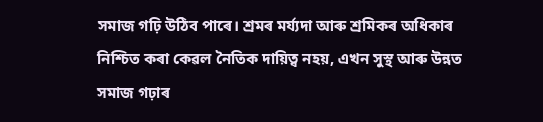সমাজ গঢ়ি উঠিব পাৰে। শ্ৰমৰ মৰ্য্যদা আৰু শ্ৰমিকৰ অধিকাৰ নিশ্চিত কৰা কেৱল নৈতিক দায়িত্ব নহয়, এখন সুস্থ আৰু উন্নত সমাজ গঢ়াৰ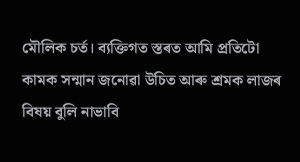মৌলিক চৰ্ত। ব্যক্তিগত স্তৰত আমি প্ৰতিটো কামক সন্মান জনোৱা উচিত আৰু শ্ৰমক লাজৰ বিষয় বুলি নাভাবি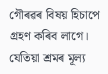গৌৰৱৰ বিষয় হিচাপে গ্ৰহণ কৰিব লাগে। যেতিয়া শ্ৰমৰ মূল্য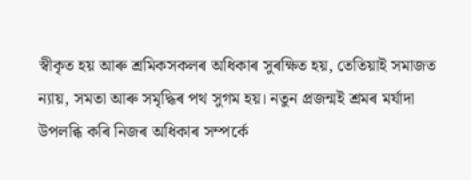স্বীকৃত হয় আৰু শ্ৰমিকসকলৰ অধিকাৰ সুৰক্ষিত হয়, তেতিয়াই সমাজত ন্যায়, সমতা আৰু সমৃদ্ধিৰ পথ সুগম হয়। নতুন প্ৰজন্মই শ্ৰমৰ মৰ্যাদা উপলব্ধি কৰি নিজৰ অধিকাৰ সম্পৰ্কে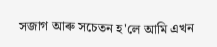সজাগ আৰু সচেতন হ'লে আমি এখন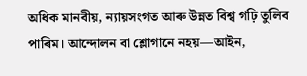অধিক মানবীয়, ন্যায়সংগত আৰু উন্নত বিশ্ব গঢ়ি তুলিব পাৰিম। আন্দোলন বা শ্লোগানে নহয়—আইন,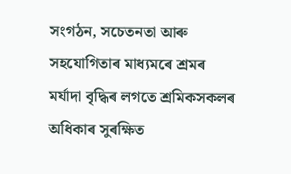সংগঠন, সচেতনতা আৰু সহযোগিতাৰ মাধ্যমৰে শ্ৰমৰ মৰ্যাদা বৃদ্ধিৰ লগতে শ্ৰমিকসকলৰ অধিকাৰ সুৰক্ষিত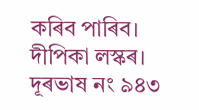কৰিব পাৰিব।
দীপিকা লস্কৰ।
দূৰভাষ নং ৯৪৩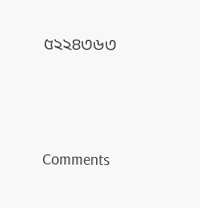৫২২৪৩৬৩





Comments